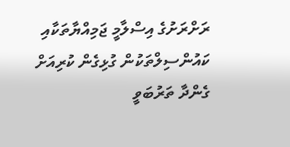ރަށްރަށުގެ އިސްލާމީ ޖަމިއްޔާތަކާއި ކައުންސިލްތަކުން ގުޅިގެން ކުރިއަށް ގެންދާ ތަރުބަވީ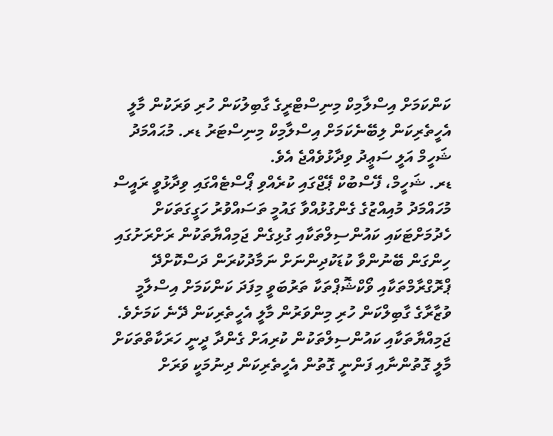ކަންކަމަށް އިސްލާމިކް މިނިސްޓްރީގެ ގާބިލުކަން ހުރި ވަރަކުން މާލީ އެހީތެރިކަން ލިބޭނެކަމަށް އިސްލާމިކް މިނިސްޓަރު ޑރ. މުޙައްމަދު ޝަހީމް އަލީ ސަޢީދު ވިދާޅުވެއްޖެ އެވެ.
ޑރ. ޝަހީމް، ފޭސްބުކް ޕޭޖްގައި ކުރެއްވި ޕޯސްޓެއްގައި ވިދާޅުވީ ރައީސް މުހައްމަދު މުއިއްޒުގެ ގެންގުޅުއްވާ ގައުމީ ތަސައްވުރު ހަގީގަތަކަށް ހެދުމަށްޓަކައި ކައުންސިލްތަކާއި ގުޅިގެން ޖަމިއްޔާތަކުން ރަށްރަށުގައި ހިންގަން ބޭނުންވާ ކުޑަކުދިންނަށް ނަމާދުކުރަން ދަސްކޮށްދޭ ޕްރޮގްރާމްތަކާއި ވޯކްޝޮޕްތަކާ ތަރުބަވީ މިފަދަ ކަންކަމަށް އިސްލާމީ ވުޒާރާގެ ގާބިލްކަން ހުރި މިންވަރުން މާލީ އެހީތެރިކަން ދޭނެ ކަމަށެވެ.
ޖަމިއްޔާތަކާއި ކައުންސިލްތަކުން ކުރިއަށް ގެންދާ ދީނީ ހަރަކާތްތަކަށް މާލީ ގޮތުންނާއި ފަންނީ ގޮތުން އެހީތެރިކަން ދިނުމަކީ ވަރަށް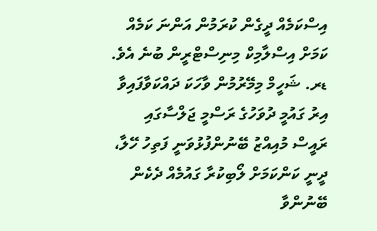އިސްކަމެއް ދީގެން ކުރަމުން އަންނަ ކަމެއް ކަމަށް އިސްލާމިކް މިނިސްޓްރީން ބުނެ އެވެ.
ޑރ. ޝަހީމް މިމޭރުމުން ވާހަކަ ދައްކަވާފައިވާ އިރު ގައުމީ ދުވަހުގެ ރަސްމީ ޖަލްސާގައި ރައީސް މުއިއްޒު ބޭނުންފުޅުވަނީ ފަތިހު ހޭލާ، ދީނީ ކަންކަމަށް ލޯބިކުރާ ގައުމެއް ދެކެން ބޭނުންވާ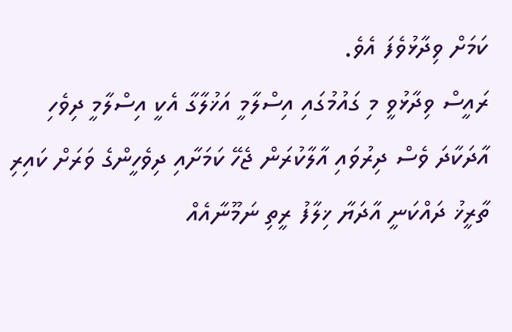ކަމަށް ވިދާޅުވެފަ އެވެ.
ރައީސް ވިދާޅުވީ މި ގައުމުގައި އިސްލާމީ އަޚުލާގާ އެކީ އިސްލާމީ ދިވެހި އާދަކާދަ ވެސް ދިރުވައި އާލާކުރަން ޖެހޭ ކަމަށާއި ދިވެހީންގެ ވަރަށް ކައިރި ތާރީޚު ދައްކަނީ އާދަޔާ ޚިލާފު ރީތި ނަމޫނާއެއް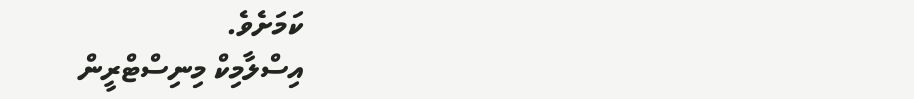ކަމަށެވެ.
އިސްލާމިކް މިނިސްޓްރީން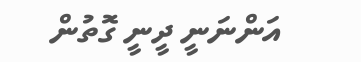އަންނަނީ ދީނީ ގޮތުން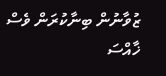ޒުވާނުން ބިނާކުރަން ވެސް ޚާއްސަ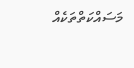މަސައްކަތްތަކެއް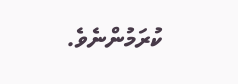ކުރަމުންނެވެ.